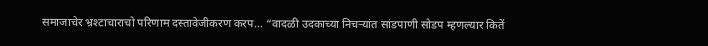समाजाचेर भ्रश्टाचाराचो परिणाम दस्तावेजीकरण करप... “वादळी उदकाच्या निचऱ्यांत सांडपाणी सोडप म्हणल्यार कितें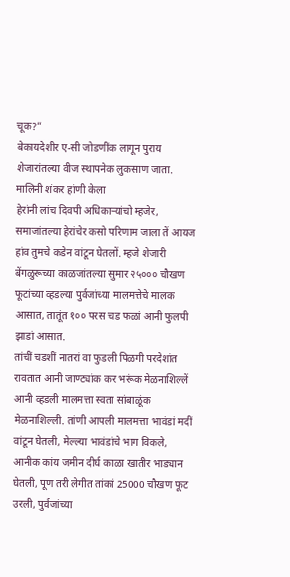चूक?”
बेकायदेशीर ए-सी जोडणींक लागून पुराय शेजारांतल्या वीज स्थापनेक लुकसाण जाता.
मालिनी शंकर हांणी केला
हेरांनी लांच दिवपी अधिकाऱ्यांचो म्हजेर, समाजांतल्या हेरांचेर कसो परिणाम जाला तें आयज हांव तुमचे कडेन वांटून घेतलों. म्हजे शेजारी बेंगळुरूच्या काळजांतल्या सुमार २५००० चौखण फूटांच्या व्हडल्या पुर्वजांच्या मालमत्तेचे मालक आसात, तातूंत १०० परस चड फळां आनी फुलपी झाडां आसात.
तांचीं चडशीं नातरां वा फुडली पिळगी परदेशांत रावतात आनी जाण्ट्यांक कर भरूंक मेळनाशिल्लें आनी व्हडली मालमत्ता स्वता सांबाळूंक मेळनाशिल्ली. तांणी आपली मालमत्ता भावंडां मदीं वांटून घेतली, मेल्ल्या भावंडांचे भाग विकले, आनीक कांय जमीन दीर्घ काळा खातीर भाड्यान घेतली, पूण तरी लेगीत तांकां 25000 चौखण फूट उरली, पुर्वजांच्या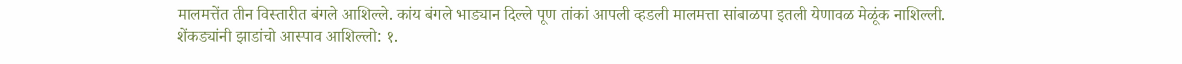मालमत्तेंत तीन विस्तारीत बंगले आशिल्ले. कांय बंगले भाड्यान दिल्ले पूण तांकां आपली व्हडली मालमत्ता सांबाळपा इतली येणावळ मेळूंक नाशिल्ली.
शेंकड्यांनी झाडांचो आस्पाव आशिल्लो: १.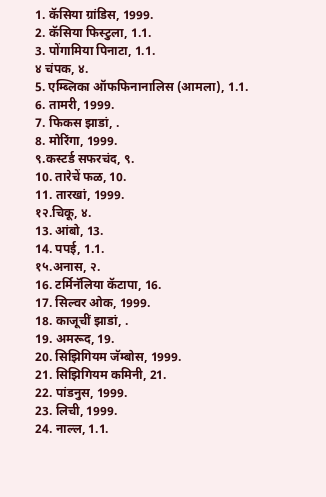1. कॅसिया ग्रांडिस, 1999.
2. कॅसिया फिस्टुला, 1.1.
3. पोंगामिया पिनाटा, 1.1.
४ चंपक, ४.
5. एम्ब्लिका ऑफफिनानालिस (आमला), 1.1.
6. तामरी, 1999.
7. फिकस झाडां, .
8. मोरिंगा, 1999.
९.कस्टर्ड सफरचंद, ९.
10. तारेचें फळ, 10.
11. तारखां, 1999.
१२.चिकू, ४.
13. आंबो, 13.
14. पपई, 1.1.
१५.अनास, २.
16. टर्मिनॅलिया कॅटापा, 16.
17. सिल्वर ओक, 1999.
18. काजूचीं झाडां, .
19. अमरूद, 19.
20. सिझिगियम जॅम्बोस, 1999.
21. सिझिगियम कमिनी, 21.
22. पांडनुस, 1999.
23. लिची, 1999.
24. नाल्ल, 1.1.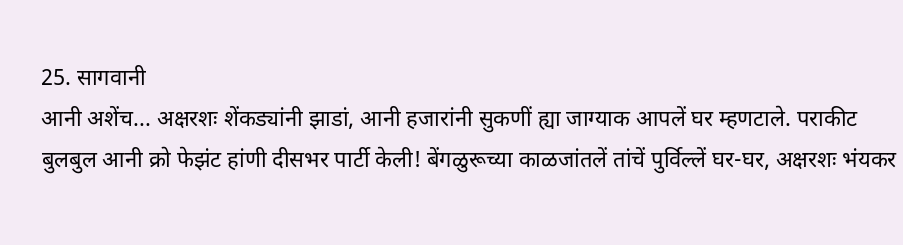25. सागवानी
आनी अशेंच... अक्षरशः शेंकड्यांनी झाडां, आनी हजारांनी सुकणीं ह्या जाग्याक आपलें घर म्हणटाले. पराकीट बुलबुल आनी क्रो फेझंट हांणी दीसभर पार्टी केली! बेंगळुरूच्या काळजांतलें तांचें पुर्विल्लें घर-घर, अक्षरशः भंयकर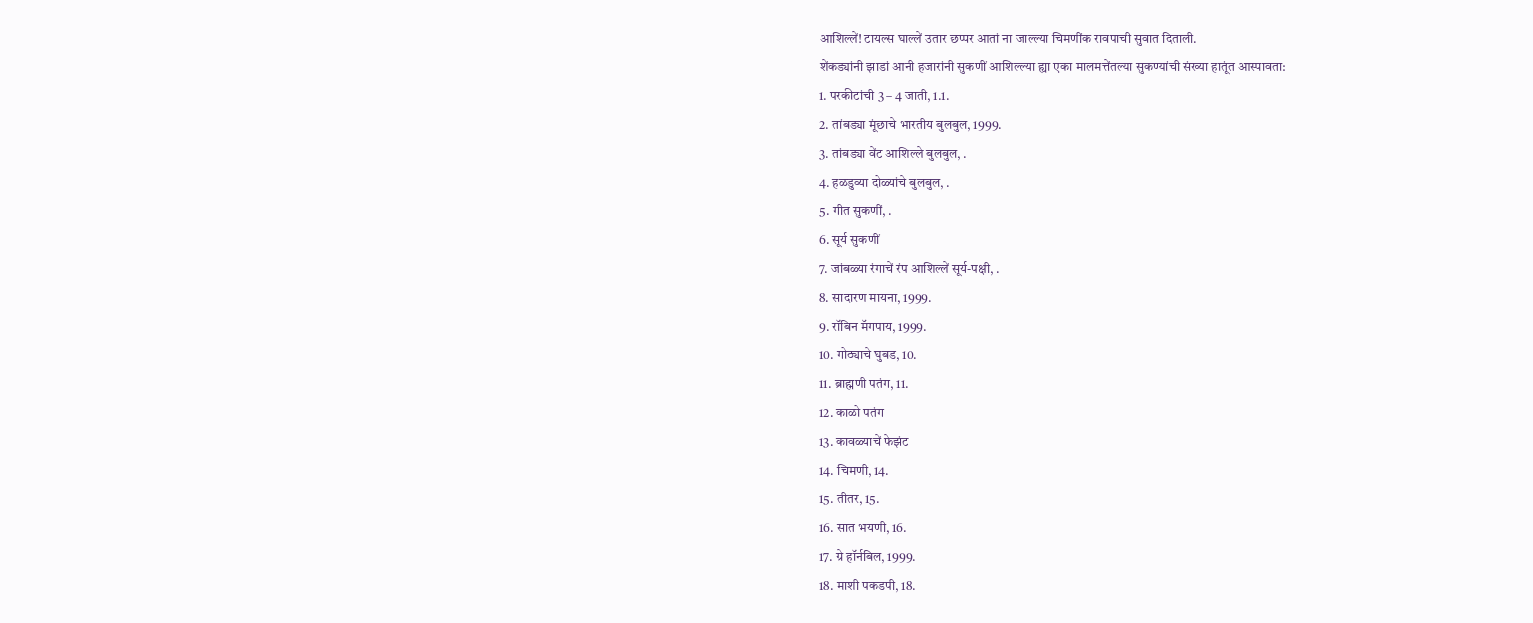आशिल्लें! टायल्स घाल्लें उतार छप्पर आतां ना जाल्ल्या चिमणींक रावपाची सुवात दिताली.
शेंकड्यांनी झाडां आनी हजारांनी सुकणीं आशिल्ल्या ह्या एका मालमत्तेंतल्या सुकण्यांची संख्या हातूंत आस्पावता:
1. परकीटांची 3 – 4 जाती, 1.1.
2. तांबड्या मूंछाचे भारतीय बुलबुल, 1999.
3. तांबड्या वेंट आशिल्ले बुलबुल, .
4. हळडुव्या दोळ्यांचे बुलबुल, .
5. गीत सुकणीं, .
6. सूर्य सुकणीं
7. जांबळ्या रंगाचें रंप आशिल्लें सूर्य-पक्षी, .
8. सादारण मायना, 1999.
9. रॉबिन मॅगपाय, 1999.
10. गोठ्याचे घुबड, 10.
11. ब्राह्मणी पतंग, 11.
12. काळो पतंग
13. कावळ्याचें फेझंट
14. चिमणी, 14.
15. तीतर, 15.
16. सात भयणी, 16.
17. ग्रे हॉर्नबिल, 1999.
18. माशी पकडपी, 18.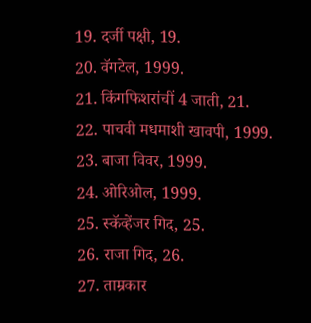19. दर्जी पक्षी, 19.
20. वॅगटेल, 1999.
21. किंगफिशरांचीं 4 जाती, 21.
22. पाचवी मधमाशी खावपी, 1999.
23. बाजा विवर, 1999.
24. ओरिओल, 1999.
25. स्कॅव्हेंजर गिद, 25.
26. राजा गिद, 26.
27. ताम्रकार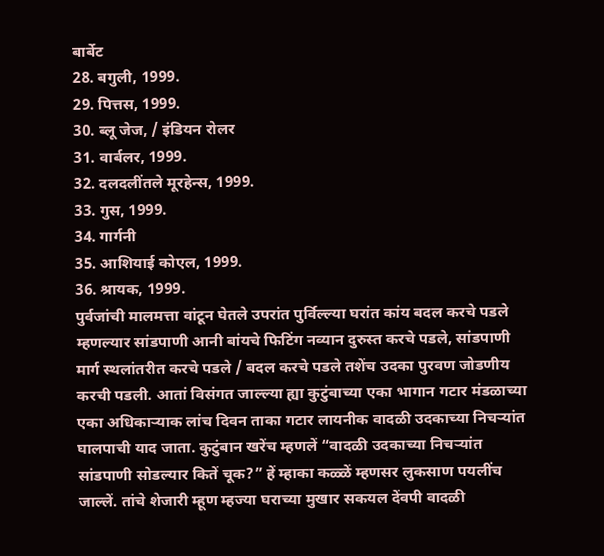बार्बेट
28. बगुली, 1999.
29. पित्तस, 1999.
30. ब्लू जेज, / इंडियन रोलर
31. वार्बलर, 1999.
32. दलदलींतले मूरहेन्स, 1999.
33. गुस, 1999.
34. गार्गनी
35. आशियाई कोएल, 1999.
36. श्रायक, 1999.
पुर्वजांची मालमत्ता वांटून घेतले उपरांत पुर्विल्ल्या घरांत कांय बदल करचे पडले म्हणल्यार सांडपाणी आनी बांयचे फिटिंग नव्यान दुरुस्त करचे पडले, सांडपाणी मार्ग स्थलांतरीत करचे पडले / बदल करचे पडले तशेंच उदका पुरवण जोडणीय करची पडली. आतां विसंगत जाल्ल्या ह्या कुटुंबाच्या एका भागान गटार मंडळाच्या एका अधिकाऱ्याक लांच दिवन ताका गटार लायनीक वादळी उदकाच्या निचऱ्यांत घालपाची याद जाता. कुटुंबान खरेंच म्हणलें “वादळी उदकाच्या निचऱ्यांत सांडपाणी सोडल्यार कितें चूक?” हें म्हाका कळ्ळें म्हणसर लुकसाण पयलींच जाल्लें. तांचे शेजारी म्हूण म्हज्या घराच्या मुखार सकयल देंवपी वादळी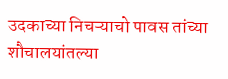उदकाच्या निचऱ्याचो पावस तांच्या शौचालयांतल्या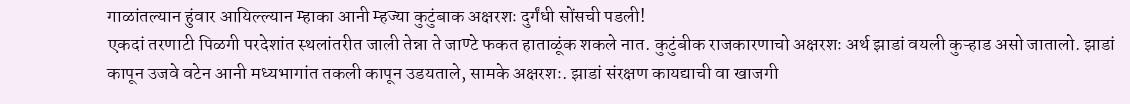गाळांतल्यान हुंवार आयिल्ल्यान म्हाका आनी म्हज्या कुटुंबाक अक्षरशः दुर्गंधी सोंसची पडली!
एकदां तरणाटी पिळगी परदेशांत स्थलांतरीत जाली तेन्ना ते जाण्टे फकत हाताळूंक शकले नात. कुटुंबीक राजकारणाचो अक्षरशः अर्थ झाडां वयली कुऱ्हाड असो जातालो. झाडां कापून उजवे वटेन आनी मध्यभागांत तकली कापून उडयताले, सामके अक्षरशः. झाडां संरक्षण कायद्याची वा खाजगी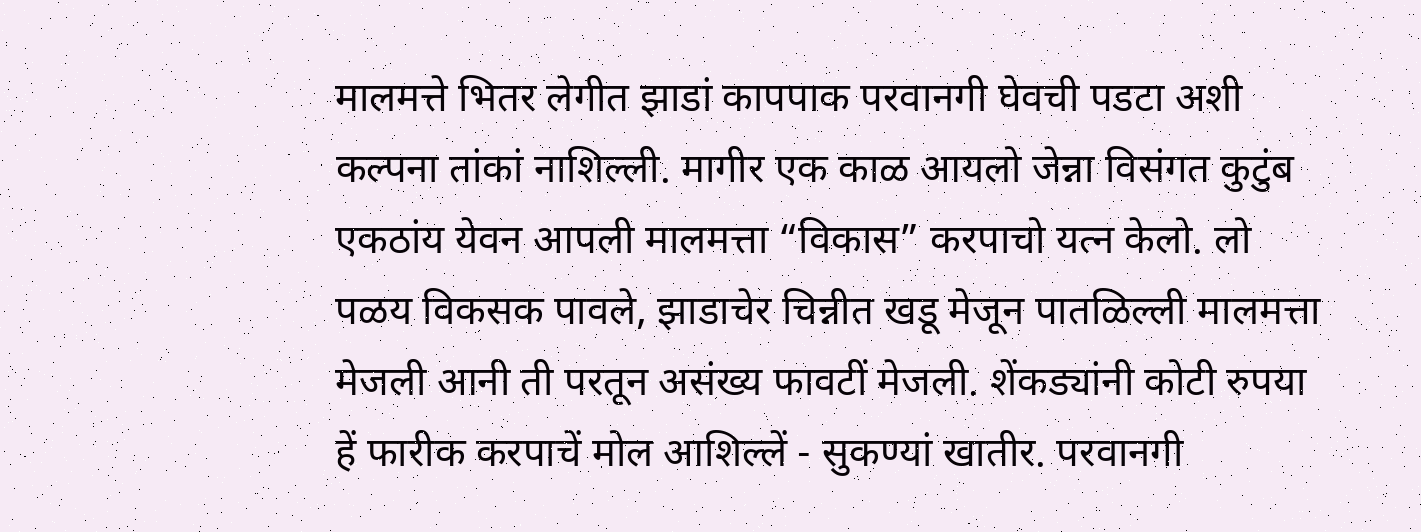मालमत्ते भितर लेगीत झाडां कापपाक परवानगी घेवची पडटा अशी कल्पना तांकां नाशिल्ली. मागीर एक काळ आयलो जेन्ना विसंगत कुटुंब एकठांय येवन आपली मालमत्ता “विकास” करपाचो यत्न केलो. लो पळय विकसक पावले, झाडाचेर चिन्नीत खडू मेजून पातळिल्ली मालमत्ता मेजली आनी ती परतून असंख्य फावटीं मेजली. शेंकड्यांनी कोटी रुपया हें फारीक करपाचें मोल आशिल्लें - सुकण्यां खातीर. परवानगी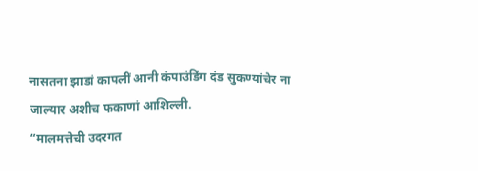नासतना झाडां कापलीं आनी कंपाउंडिंग दंड सुकण्यांचेर ना जाल्यार अशीच फकाणां आशिल्ली.
“मालमत्तेची उदरगत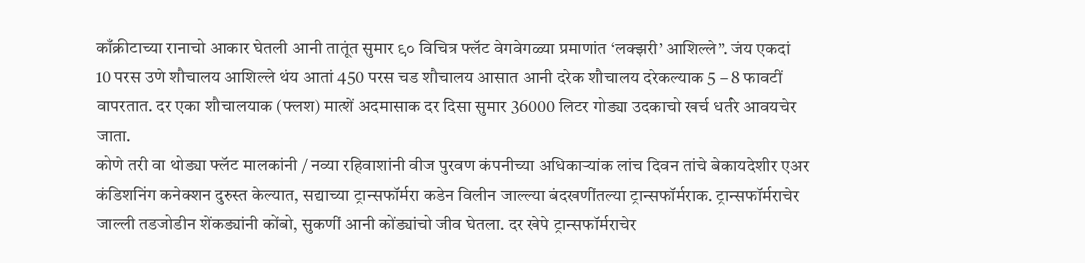काँक्रीटाच्या रानाचो आकार घेतली आनी तातूंत सुमार ९० विचित्र फ्लॅट वेगवेगळ्या प्रमाणांत ‘लक्झरी’ आशिल्ले”. जंय एकदां 10 परस उणे शौचालय आशिल्ले थंय आतां 450 परस चड शौचालय आसात आनी दरेक शौचालय दरेकल्याक 5 – 8 फावटीं वापरतात. दर एका शौचालयाक (फ्लश) मात्शें अदमासाक दर दिसा सुमार 36000 लिटर गोड्या उदकाचो खर्च धर्तरे आवयचेर जाता.
कोणे तरी वा थोड्या फ्लॅट मालकांनी / नव्या रहिवाशांनी वीज पुरवण कंपनीच्या अधिकाऱ्यांक लांच दिवन तांचे बेकायदेशीर एअर कंडिशनिंग कनेक्शन दुरुस्त केल्यात, सद्याच्या ट्रान्सफॉर्मरा कडेन विलीन जाल्ल्या बंदखणींतल्या ट्रान्सफॉर्मराक. ट्रान्सफॉर्मराचेर जाल्ली तडजोडीन शेंकड्यांनी कोंबो, सुकणीं आनी कोंड्यांचो जीव घेतला. दर खेपे ट्रान्सफॉर्मराचेर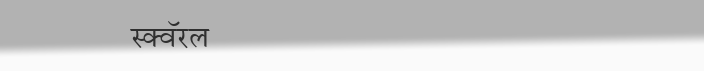स्क्वॅरल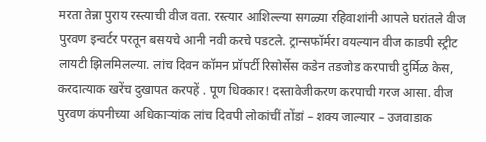मरता तेन्ना पुराय रस्त्याची वीज वता. रस्त्यार आशिल्ल्या सगळ्या रहिवाशांनी आपले घरांतले वीज पुरवण इन्वर्टर परतून बसयचे आनी नवी करचे पडटले. ट्रान्सफॉर्मरा वयल्यान वीज काडपी स्ट्रीट लायटी झिलमिलल्या. लांच दिवन कॉमन प्रॉपर्टी रिसोर्सेस कडेन तडजोड करपाची दुर्मिळ केस, करदात्याक खरेंच दुखापत करपहें . पूण धिक्कार! दस्तावेजीकरण करपाची गरज आसा. वीज पुरवण कंपनीच्या अधिकाऱ्यांक लांच दिवपी लोकांचीं तोंडां – शक्य जाल्यार – उजवाडाक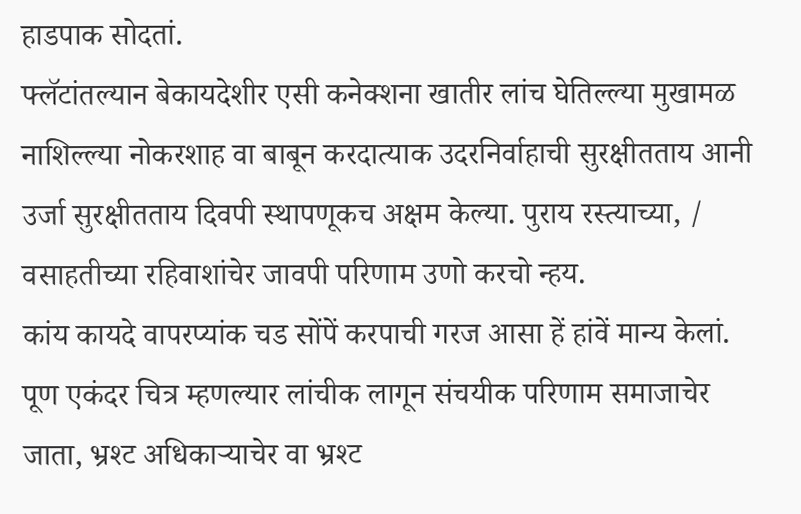हाडपाक सोदतां.
फ्लॅटांतल्यान बेकायदेशीर एसी कनेक्शना खातीर लांच घेतिल्ल्या मुखामळ नाशिल्ल्या नोकरशाह वा बाबून करदात्याक उदरनिर्वाहाची सुरक्षीतताय आनी उर्जा सुरक्षीतताय दिवपी स्थापणूकच अक्षम केल्या. पुराय रस्त्याच्या, / वसाहतीच्या रहिवाशांचेर जावपी परिणाम उणो करचो न्हय.
कांय कायदे वापरप्यांक चड सोंपें करपाची गरज आसा हें हांवें मान्य केलां. पूण एकंदर चित्र म्हणल्यार लांचीक लागून संचयीक परिणाम समाजाचेर जाता, भ्रश्ट अधिकाऱ्याचेर वा भ्रश्ट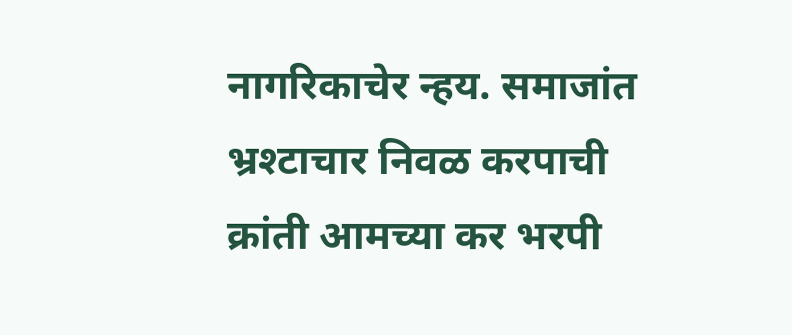नागरिकाचेर न्हय. समाजांत भ्रश्टाचार निवळ करपाची क्रांती आमच्या कर भरपी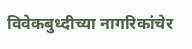विवेकबुध्दीच्या नागरिकांचेर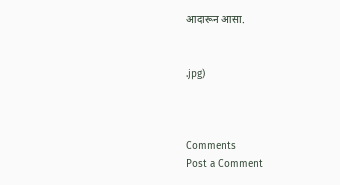आदारून आसा.


.jpg)



Comments
Post a Comment